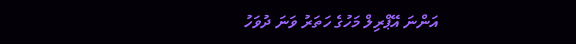އަންނަ އޭޕްރިލް މަހުގެ ހަތަރު ވަނަ ދުވަހު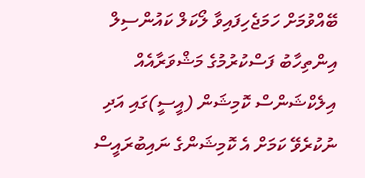ބޭއްވުމަށް ހަމަޖެހިފައިވާ ލޯކަލް ކައުންސިލް އިންތިހާބު ފަސްކުރުމުގެ މަޝްވަރާއެއް އިލެކްޝަންސް ކޮމިޝަން (އީސީ)ގައި އަދި ނުކުރެވޭ ކަމަށް އެ ކޮމިޝަންގެ ނައިބުރައީސް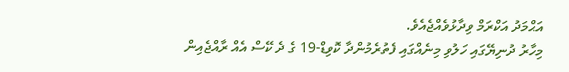އަޙްމަދު އަކްރަމް ވިދާޅުވެއްޖެއެވެ.
މިހާރު ދުނިޔޭގައި ހަލުވި މިނެއްގައި ފެތުރެމުންދާ ކޮވިޑް-19 ގެ ދެ ކޭސް އެއް ރާއްޖެއިން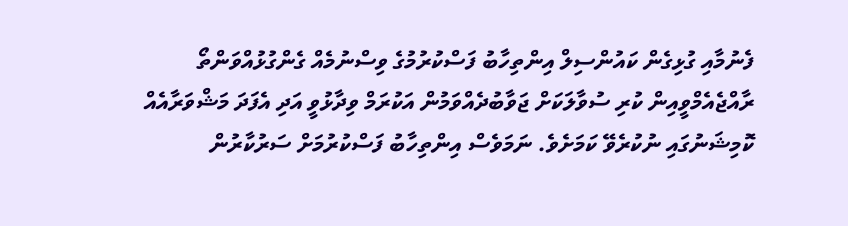ފެނުމާއި ގުޅިގެން ކައުންސިލް އިންތިހާބު ފަސްކުރުމުގެ ވިސްނުމެއް ގެންގުޅުއްވަންތޯ ރާއްޖެއެމްވީއިން ކުރި ސުވާލަކަށް ޖަވާބުދެއްވަމުން އަކުރަމް ވިދާޅުވީ އަދި އެފަދަ މަޝްވަރާއެއް ކޮމިޝަނުގައި ނުކުރެވޭ ކަމަށެވެ. ނަމަވެސް އިންތިހާބު ފަސްކުރުމަށް ސަރުކާރުން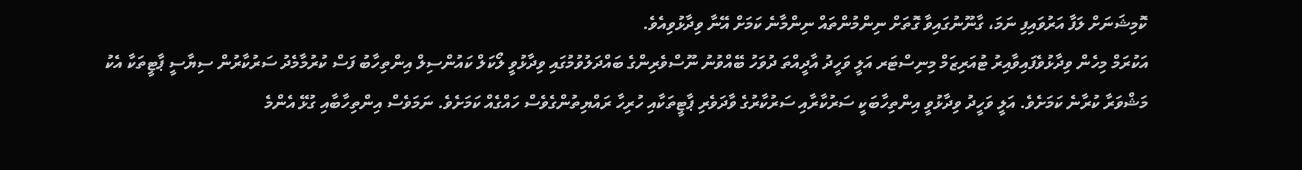ކޮމިޝަނަށް ލަފާ އަރުވައިފި ނަމަ، ގާނޫނުގައިވާ ގޮތަށް ނިންމުންތައް ނިންމާނެ ކަމަށް އޭނާ ވިދާޅުވިއެވެ.
އަކުރަމް މިހެން ވިދާޅުވެފައިވާއިރު ޓުއަރިޒަމް މިނިސްޓަރ އަލީ ވަހީދު އާދީއްތަ ދުވަހު ބޭއްވުނު ނޫސްވެރިންގެ ބައްދަލުވުމުގައި ވިދާޅުވީ ލޯކަލް ކައުންސިލް އިންތިހާބު ފަސް ކުރުމާމެދު ސަރުކާރުން ސިޔާސީ ޕާޓީތަކާ އެކު މަޝްވަރާ ކުރާނެ ކަމަށެވެ. އަލީ ވަހީދު ވިދާޅުވީ އިންތިހާބަކީ ސަރުކާރާއި ސަރުކާރުގެ ވާދަވެރި ޕާޓީތަކާއި ހުރިހާ ރައްޔިތުންގެވެސް ހައްގެއް ކަމަށެވެ. ނަމަވެސް އިންތިހާބާއި ގުޅޭ އެންމެ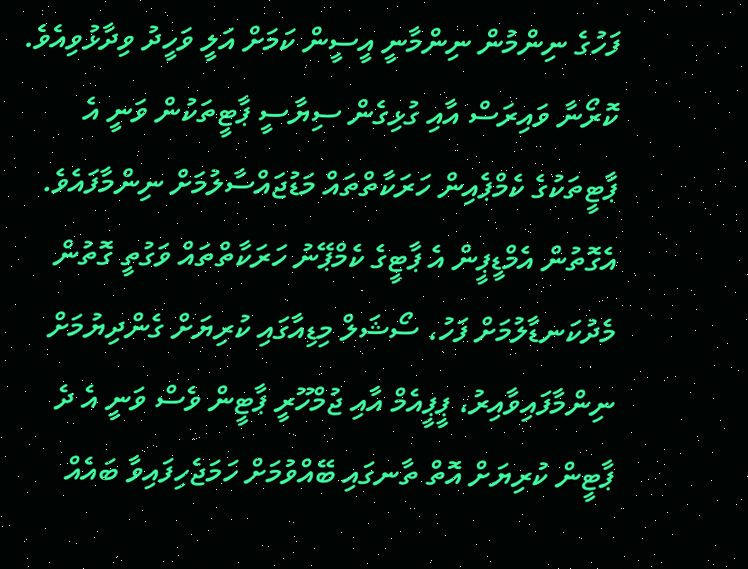ފަހުގެ ނިންމުން ނިންމާނީ އީސީން ކަމަށް އަލީ ވަހީދު ވިދާޅުވިއެވެ.
ކޮރޯނާ ވައިރަސް އާއި ގުޅިގެން ސިޔާސީ ޕާޓީތަކުން ވަނީ އެ ޕާޓީތަކުގެ ކެމްޕެއިން ހަރަކާތްތައް މަޑުޖައްސާލުމަށް ނިންމާފައެވެ. އެގޮތުން އެމްޑީޕީން އެ ޕާޓީގެ ކެމްޕޭނު ހަރަކާތްތައް ވަގުތީ ގޮތުން މެދުކަނޑާލުމަށް ފަހު، ސޯޝަލް މިޑިއާގައި ކުރިޔަށް ގެންދިޔުމަށް ނިންމާފައިވާއިރު، ޕީޕީއެމް އާއި ޖުމްހޫރީ ޕާޓީން ވެސް ވަނީ އެ ދެ ޕާޓީން ކުރިޔަށް އޮތް ތާނގައި ބޭއްވުމަށް ހަމަޖެހިފައިވާ ބައެއް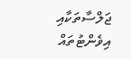ޖަލްސާތަކާއި އިވެންޓުތައް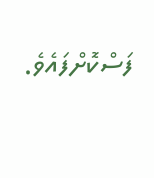ފަސްކޮށްފައެވެ.